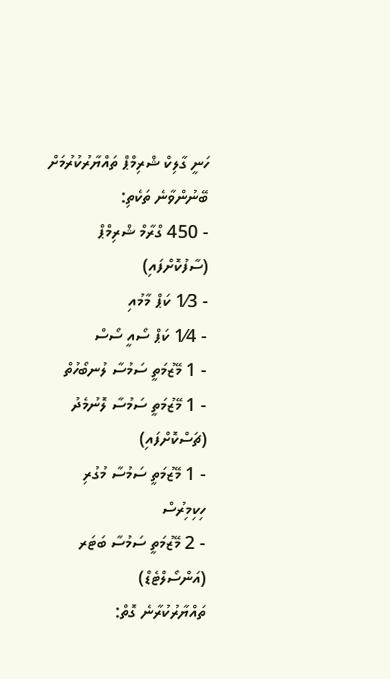ހަނީ ގާލިކް ޝްރިމްޕް ތައްޔާރުކުރުމަށް ބޭނުންވާނެ ތަކެތި:
- 450 ގްރާމް ޝްރިމްޕް (ސާފުކޮށްފައި)
- 1⁄3 ކަޕް މާމުއި
- 1⁄4 ކަޕް ސޯއީ ސޯސް
- 1 މޭޒުމަތީ ސަމުސާ ލުނބޯހުތް
- 1 މޭޒުމަތީ ސަމުސާ ލޮނުމެދު (ޗަސްކޮށްފައި)
- 1 މޭޒުމަތީ ސަމުސާ މުގުރި ހިކިމިރުސް
- 2 މޭޒުމަތީ ސަމުސާ ބަޓަރ (އަންސޯލްޓެޑް)
ތައްޔާރުކުރާނެ ގޮތް: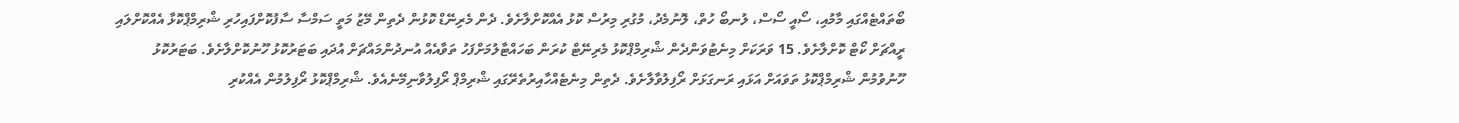ބޯތައްޓެއްގައި މާމުއި، ސޯއީ ސޯސް، ލުނބޯ ހުތް، ލޮނުމެދު، މުގުރި މިރުސް ކޮޅު އެއްކޮށްލާށެވެ. ދެން މެރިނޭޑް ކޮޅުން ދެތިން މޭޒު މަތީ ސަމްސާ ސާފުކޮށްފައިހުރި ޝްރިމްޕްކޮޅާ އެއްކޮށްލައި ރީއްޗަށް ކޯޓް ކޮށްލާށެވެ. 15 ވަރަކަށް މިނެޓުވަންދެން ޝްރިމްޕްކޮޅު މެރިނޭޓް ކުރަން ބަހައްޓާލުމަށްފަހު ތަވާއެއް އުނދުންމައްޗަށް އުދައި ބަޓަރުކޮޅު ހޫނުކޮށްލާށެވެ. ބަޓަރުކޮޅު ހޫނުވުމުން ޝްރިމްޕްކޮޅު ތަވައަށް އަޅައި ރަނގަޅަށް ރޯފިލުވާލާށެވެ. ދެތިން މިނެޓެއްހާއިރުތެރޭގައި ޝްރިމްޕް ރޯފިލުވާނިމޭނެއެވެ. ޝްރިމްޕްކޮޅު ރޯފިލުމުން އެއްކުރި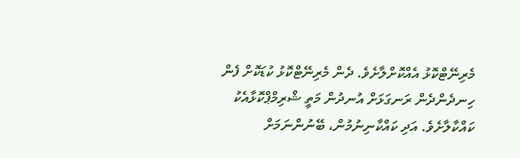މެރިނޭޓްކޮޅު އެއްކޮށްލާށެވެ. ދެން މެރިނޭޓްކޮޅު ކުޑަކޮށް ފެން ހިނދެންދެން ރަނގަޅަށް އުނދުން މަތީ ޝްރިމްޕްކޮޅާއެކު ކައްކާލާށެވެ. އަދި ކައްކާނިނުމުން، ބޭނުންނަމަށް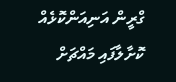ގްރީން އަނިއަންކޮޅެއް ކޮށާލާފައި މައްޗަށް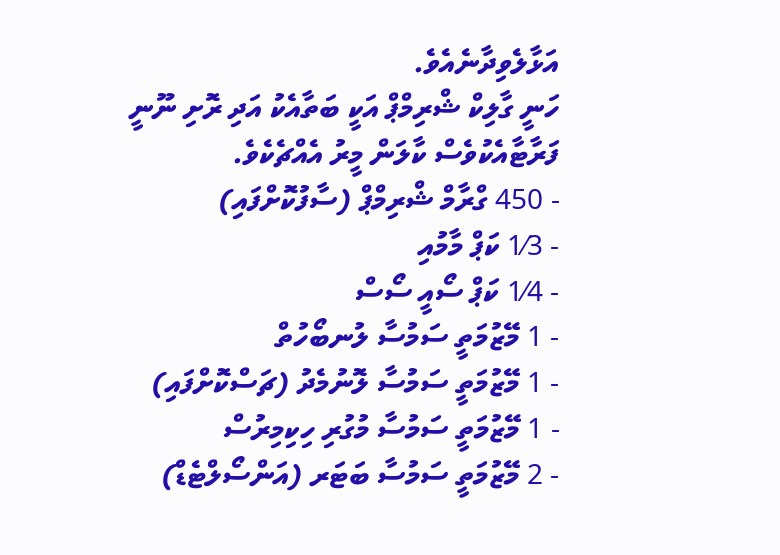އަޅާލެވިދާނެއެވެ.
ހަނީ ގާލިކް ޝްރިމްޕް އަކީ ބަތާއެކު އަދި ރޮށި ނޫނީ ފަރާޓާއެކުވެސް ކާލަން މީރު އެއްޗެކެވެ.
- 450 ގްރާމް ޝްރިމްޕް (ސާފުކޮށްފައި)
- 1⁄3 ކަޕް މާމުއި
- 1⁄4 ކަޕް ސޯއީ ސޯސް
- 1 މޭޒުމަތީ ސަމުސާ ލުނބޯހުތް
- 1 މޭޒުމަތީ ސަމުސާ ލޮނުމެދު (ޗަސްކޮށްފައި)
- 1 މޭޒުމަތީ ސަމުސާ މުގުރި ހިކިމިރުސް
- 2 މޭޒުމަތީ ސަމުސާ ބަޓަރ (އަންސޯލްޓެޑް)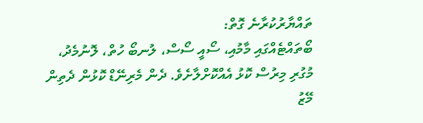ތައްޔާރުކުރާނެ ގޮތް:
ބޯތައްޓެއްގައި މާމުއި، ސޯއީ ސޯސް، ލުނބޯ ހުތް، ލޮނުމެދު، މުގުރި މިރުސް ކޮޅު އެއްކޮށްލާށެވެ. ދެން މެރިނޭޑް ކޮޅުން ދެތިން މޭޒު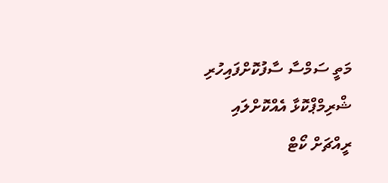މަތީ ސަމްސާ ސާފުކޮށްފައިހުރި ޝްރިމްޕްކޮޅާ އެއްކޮށްލައި ރީއްޗަށް ކޯޓް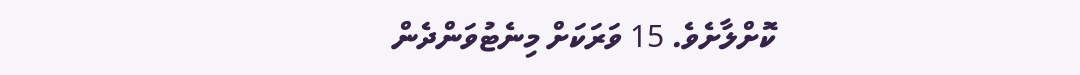ކޮށްލާށެވެ. 15 ވަރަކަށް މިނެޓުވަންދެން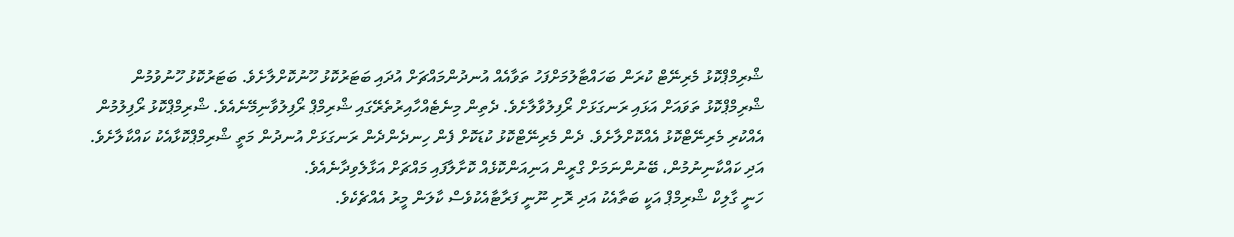ޝްރިމްޕްކޮޅު މެރިނޭޓް ކުރަން ބަހައްޓާލުމަށްފަހު ތަވާއެއް އުނދުންމައްޗަށް އުދައި ބަޓަރުކޮޅު ހޫނުކޮށްލާށެވެ. ބަޓަރުކޮޅު ހޫނުވުމުން ޝްރިމްޕްކޮޅު ތަވައަށް އަޅައި ރަނގަޅަށް ރޯފިލުވާލާށެވެ. ދެތިން މިނެޓެއްހާއިރުތެރޭގައި ޝްރިމްޕް ރޯފިލުވާނިމޭނެއެވެ. ޝްރިމްޕްކޮޅު ރޯފިލުމުން އެއްކުރި މެރިނޭޓްކޮޅު އެއްކޮށްލާށެވެ. ދެން މެރިނޭޓްކޮޅު ކުޑަކޮށް ފެން ހިނދެންދެން ރަނގަޅަށް އުނދުން މަތީ ޝްރިމްޕްކޮޅާއެކު ކައްކާލާށެވެ. އަދި ކައްކާނިނުމުން، ބޭނުންނަމަށް ގްރީން އަނިއަންކޮޅެއް ކޮށާލާފައި މައްޗަށް އަޅާލެވިދާނެއެވެ.
ހަނީ ގާލިކް ޝްރިމްޕް އަކީ ބަތާއެކު އަދި ރޮށި ނޫނީ ފަރާޓާއެކުވެސް ކާލަން މީރު އެއްޗެކެވެ.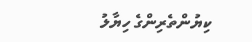ކިޔުންތެރިންގެ ހިޔާލު